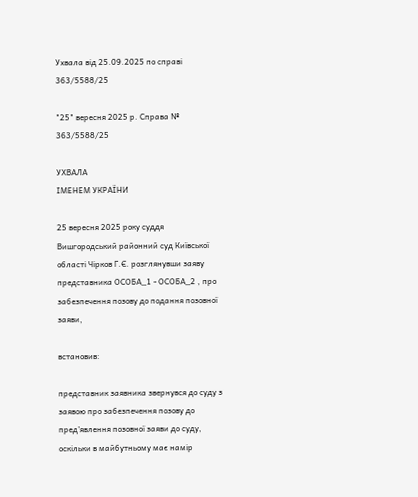Ухвала від 25.09.2025 по справі 363/5588/25

"25" вересня 2025 р. Справа № 363/5588/25

УХВАЛА
ІМЕНЕМ УКРАЇНИ

25 вересня 2025 року суддя Вишгородський районний суд Київської області Чірков Г.Є. розглянувши заяву представника ОСОБА_1 - ОСОБА_2 , про забезпечення позову до подання позовної заяви,

встановив:

представник заявника звернувся до суду з заявою про забезпечення позову до пред'явлення позовної заяви до суду, оскільки в майбутньому має намір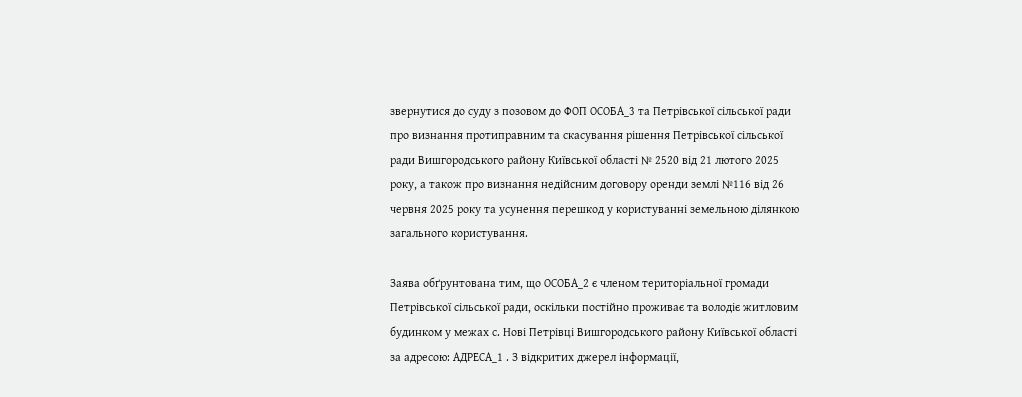звернутися до суду з позовом до ФОП ОСОБА_3 та Петрівської сільської ради про визнання протиправним та скасування рішення Петрівської сільської ради Вишгородського району Київської області № 2520 від 21 лютого 2025 року, а також про визнання недійсним договору оренди землі №116 від 26 червня 2025 року та усунення перешкод у користуванні земельною ділянкою загального користування.

Заява обґрунтована тим, що ОСОБА_2 є членом територіальної громади Петрівської сільської ради, оскільки постійно проживає та володіє житловим будинком у межах с. Нові Петрівці Вишгородського району Київської області за адресою: АДРЕСА_1 . З відкритих джерел інформації,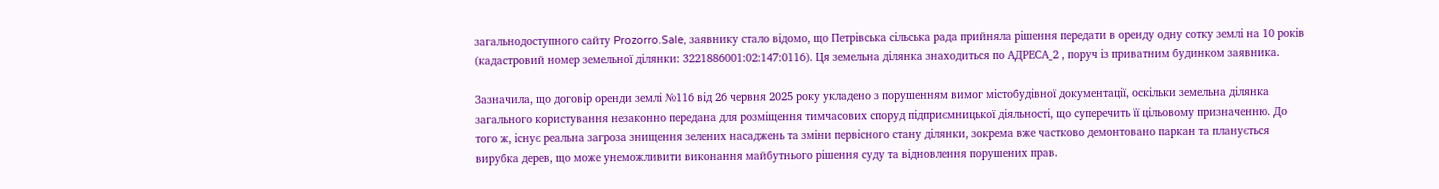загальнодоступного сайту Prozorro.Sale, заявнику стало відомо, що Петрівська сільська рада прийняла рішення передати в оренду одну сотку землі на 10 років (кадастровий номер земельної ділянки: 3221886001:02:147:0116). Ця земельна ділянка знаходиться по АДРЕСА_2 , поруч із приватним будинком заявника.

Зазначила, що договір оренди землі №116 від 26 червня 2025 року укладено з порушенням вимог містобудівної документації, оскільки земельна ділянка загального користування незаконно передана для розміщення тимчасових споруд підприємницької діяльності, що суперечить її цільовому призначенню. До того ж, існує реальна загроза знищення зелених насаджень та зміни первісного стану ділянки, зокрема вже частково демонтовано паркан та планується вирубка дерев, що може унеможливити виконання майбутнього рішення суду та відновлення порушених прав.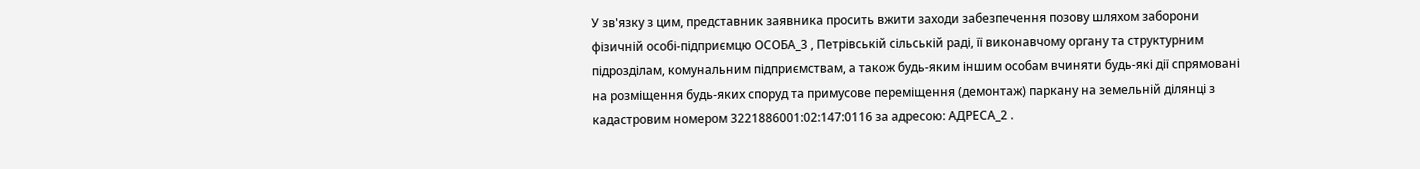У зв'язку з цим, представник заявника просить вжити заходи забезпечення позову шляхом заборони фізичній особі-підприємцю ОСОБА_3 , Петрівській сільській раді, її виконавчому органу та структурним підрозділам, комунальним підприємствам, а також будь-яким іншим особам вчиняти будь-які дії спрямовані на розміщення будь-яких споруд та примусове переміщення (демонтаж) паркану на земельній ділянці з кадастровим номером 3221886001:02:147:0116 за адресою: АДРЕСА_2 .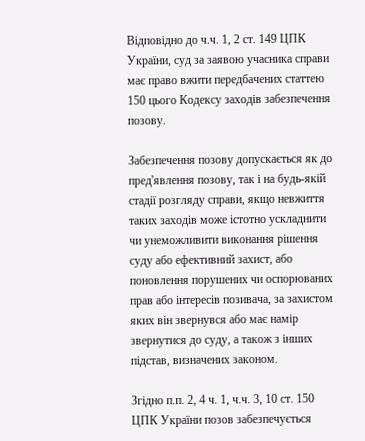Відповідно до ч.ч. 1, 2 ст. 149 ЦПК України, суд за заявою учасника справи має право вжити передбачених статтею 150 цього Кодексу заходів забезпечення позову.

Забезпечення позову допускається як до пред'явлення позову, так і на будь-якій стадії розгляду справи, якщо невжиття таких заходів може істотно ускладнити чи унеможливити виконання рішення суду або ефективний захист, або поновлення порушених чи оспорюваних прав або інтересів позивача, за захистом яких він звернувся або має намір звернутися до суду, а також з інших підстав, визначених законом.

Згідно п.п. 2, 4 ч. 1, ч.ч. 3, 10 ст. 150 ЦПК України позов забезпечується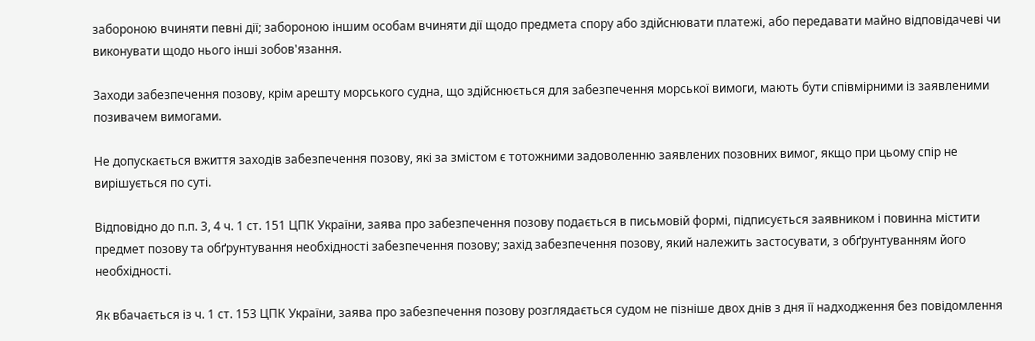забороною вчиняти певні дії; забороною іншим особам вчиняти дії щодо предмета спору або здійснювати платежі, або передавати майно відповідачеві чи виконувати щодо нього інші зобов'язання.

Заходи забезпечення позову, крім арешту морського судна, що здійснюється для забезпечення морської вимоги, мають бути співмірними із заявленими позивачем вимогами.

Не допускається вжиття заходів забезпечення позову, які за змістом є тотожними задоволенню заявлених позовних вимог, якщо при цьому спір не вирішується по суті.

Відповідно до п.п. 3, 4 ч. 1 ст. 151 ЦПК України, заява про забезпечення позову подається в письмовій формі, підписується заявником і повинна містити предмет позову та обґрунтування необхідності забезпечення позову; захід забезпечення позову, який належить застосувати, з обґрунтуванням його необхідності.

Як вбачається із ч. 1 ст. 153 ЦПК України, заява про забезпечення позову розглядається судом не пізніше двох днів з дня її надходження без повідомлення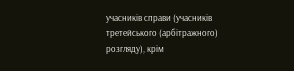учасників справи (учасників третейського (арбітражного) розгляду), крім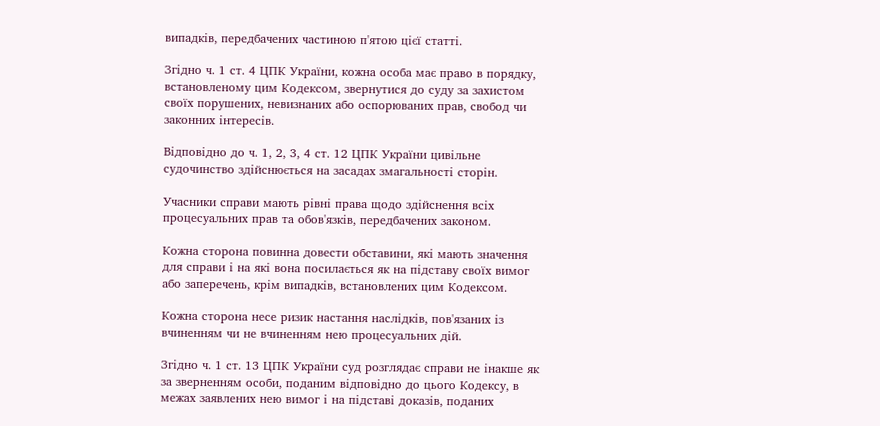випадків, передбачених частиною п'ятою цієї статті.

Згідно ч. 1 ст. 4 ЦПК України, кожна особа має право в порядку, встановленому цим Кодексом, звернутися до суду за захистом своїх порушених, невизнаних або оспорюваних прав, свобод чи законних інтересів.

Відповідно до ч. 1, 2, 3, 4 ст. 12 ЦПК України цивільне судочинство здійснюється на засадах змагальності сторін.

Учасники справи мають рівні права щодо здійснення всіх процесуальних прав та обов'язків, передбачених законом.

Кожна сторона повинна довести обставини, які мають значення для справи і на які вона посилається як на підставу своїх вимог або заперечень, крім випадків, встановлених цим Кодексом.

Кожна сторона несе ризик настання наслідків, пов'язаних із вчиненням чи не вчиненням нею процесуальних дій.

Згідно ч. 1 ст. 13 ЦПК України суд розглядає справи не інакше як за зверненням особи, поданим відповідно до цього Кодексу, в межах заявлених нею вимог і на підставі доказів, поданих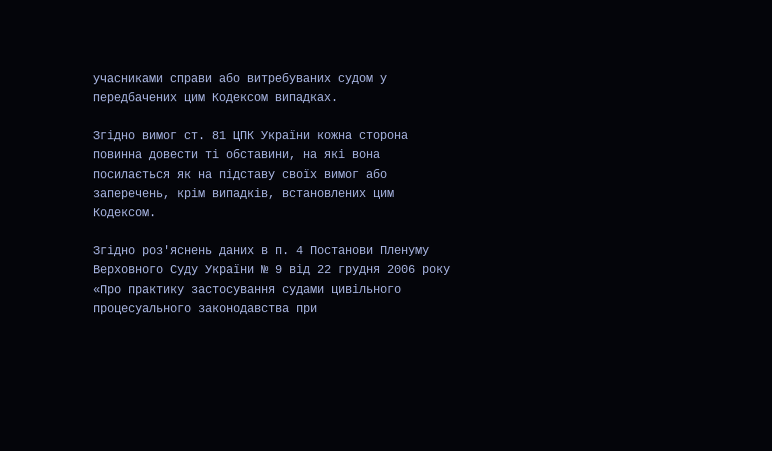учасниками справи або витребуваних судом у передбачених цим Кодексом випадках.

Згідно вимог ст. 81 ЦПК України кожна сторона повинна довести ті обставини, на які вона посилається як на підставу своїх вимог або заперечень, крім випадків, встановлених цим Кодексом.

Згідно роз'яснень даних в п. 4 Постанови Пленуму Верховного Суду України № 9 від 22 грудня 2006 року «Про практику застосування судами цивільного процесуального законодавства при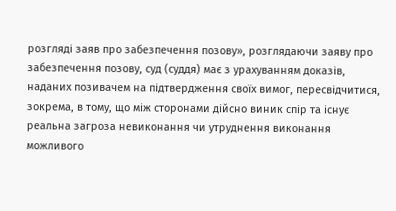розгляді заяв про забезпечення позову», розглядаючи заяву про забезпечення позову, суд (суддя) має з урахуванням доказів, наданих позивачем на підтвердження своїх вимог, пересвідчитися, зокрема, в тому, що між сторонами дійсно виник спір та існує реальна загроза невиконання чи утруднення виконання можливого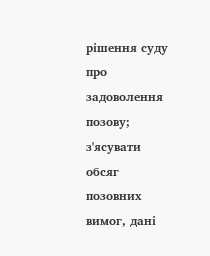рішення суду про задоволення позову; з'ясувати обсяг позовних вимог, дані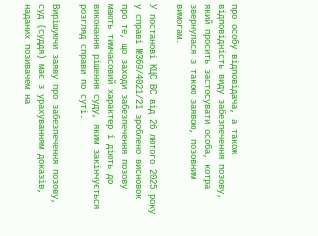про особу відповідача, а також відповідність виду забезпечення позову, який просить застосувати особа, котра звернулася з такою заявою, позовним вимогам.

У постанові КЦС ВС від 26 лютого 2025 року у справі №369/4021/21 зроблено висновок про те, що заходи забезпечення позову мають тимчасовий характер і діють до виконання рішення суду, яким закінчується розгляд справи по суті.

Вирішуючи заяву про забезпечення позову, суд (суддя) має з урахуванням доказів, наданих позивачем на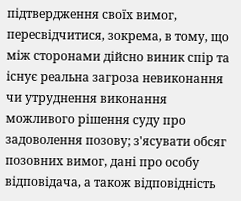підтвердження своїх вимог, пересвідчитися, зокрема, в тому, що між сторонами дійсно виник спір та існує реальна загроза невиконання чи утруднення виконання можливого рішення суду про задоволення позову; з'ясувати обсяг позовних вимог, дані про особу відповідача, а також відповідність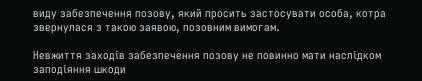виду забезпечення позову, який просить застосувати особа, котра звернулася з такою заявою, позовним вимогам.

Невжиття заходів забезпечення позову не повинно мати наслідком заподіяння шкоди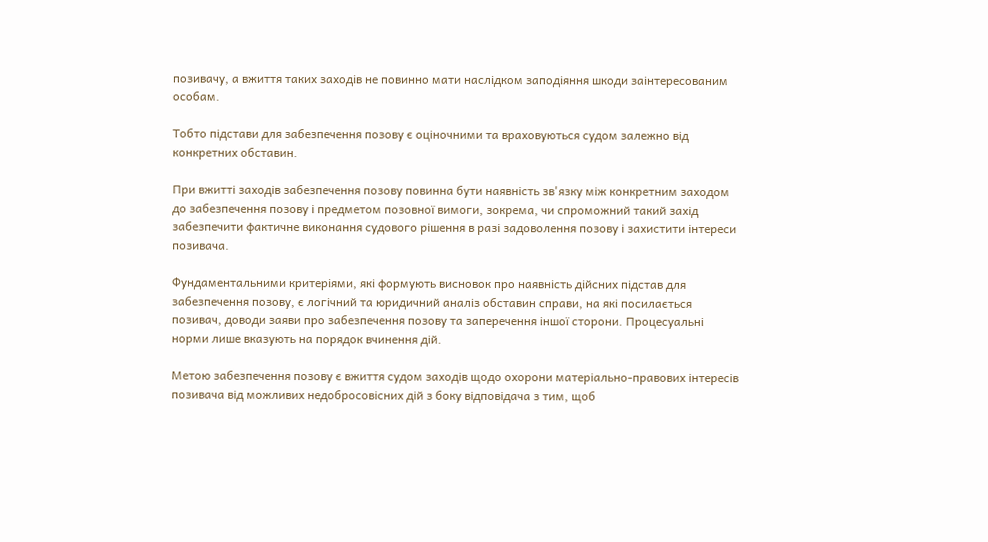позивачу, а вжиття таких заходів не повинно мати наслідком заподіяння шкоди заінтересованим особам.

Тобто підстави для забезпечення позову є оціночними та враховуються судом залежно від конкретних обставин.

При вжитті заходів забезпечення позову повинна бути наявність зв'язку між конкретним заходом до забезпечення позову і предметом позовної вимоги, зокрема, чи спроможний такий захід забезпечити фактичне виконання судового рішення в разі задоволення позову і захистити інтереси позивача.

Фундаментальними критеріями, які формують висновок про наявність дійсних підстав для забезпечення позову, є логічний та юридичний аналіз обставин справи, на які посилається позивач, доводи заяви про забезпечення позову та заперечення іншої сторони. Процесуальні норми лише вказують на порядок вчинення дій.

Метою забезпечення позову є вжиття судом заходів щодо охорони матеріально-правових інтересів позивача від можливих недобросовісних дій з боку відповідача з тим, щоб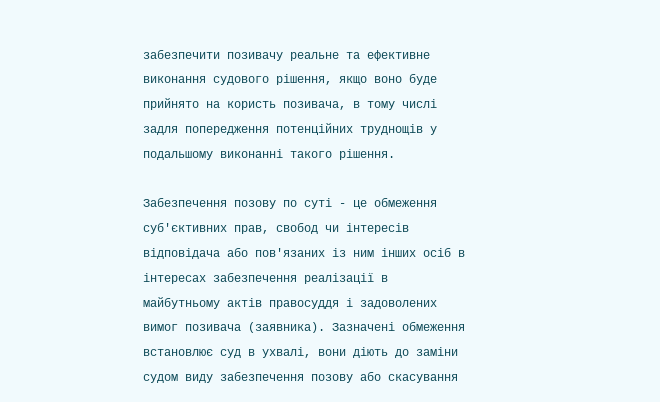забезпечити позивачу реальне та ефективне виконання судового рішення, якщо воно буде прийнято на користь позивача, в тому числі задля попередження потенційних труднощів у подальшому виконанні такого рішення.

Забезпечення позову по суті - це обмеження суб'єктивних прав, свобод чи інтересів відповідача або пов'язаних із ним інших осіб в інтересах забезпечення реалізації в майбутньому актів правосуддя і задоволених вимог позивача (заявника). Зазначені обмеження встановлює суд в ухвалі, вони діють до заміни судом виду забезпечення позову або скасування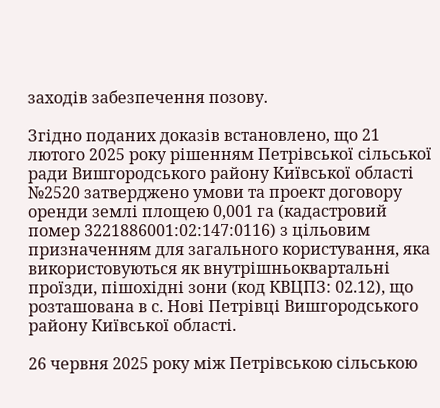заходів забезпечення позову.

Згідно поданих доказів встановлено, що 21 лютого 2025 року рішенням Петрівської сільської ради Вишгородського району Київської області №2520 затверджено умови та проект договору оренди землі площею 0,001 га (кадастровий помер 3221886001:02:147:0116) з цільовим призначенням для загального користування, яка використовуються як внутрішньоквартальні проїзди, пішохідні зони (код КВЦПЗ: 02.12), що розташована в с. Нові Петрівці Вишгородського району Київської області.

26 червня 2025 року між Петрівською сільською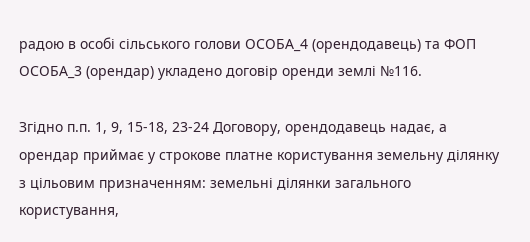радою в особі сільського голови ОСОБА_4 (орендодавець) та ФОП ОСОБА_3 (орендар) укладено договір оренди землі №116.

Згідно п.п. 1, 9, 15-18, 23-24 Договору, орендодавець надає, а орендар приймає у строкове платне користування земельну ділянку з цільовим призначенням: земельні ділянки загального користування,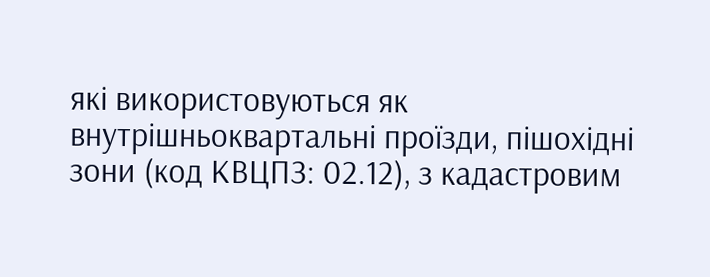які використовуються як внутрішньоквартальні проїзди, пішохідні зони (код КВЦПЗ: 02.12), з кадастровим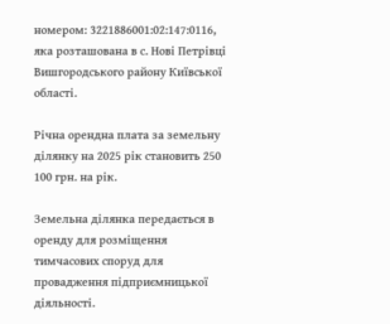номером: 3221886001:02:147:0116, яка розташована в с. Нові Петрівці Вишгородського району Київської області.

Річна орендна плата за земельну ділянку на 2025 рік становить 250 100 грн. на рік.

Земельна ділянка передається в оренду для розміщення тимчасових споруд для провадження підприємницької діяльності.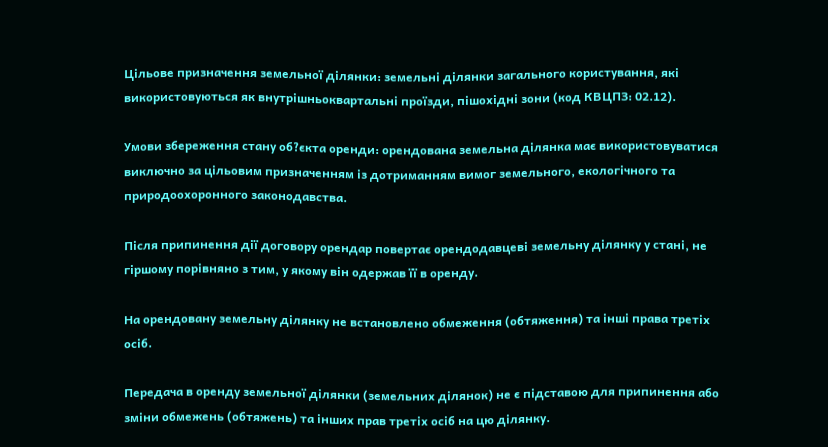Цільове призначення земельної ділянки: земельні ділянки загального користування, які використовуються як внутрішньоквартальні проїзди, пішохідні зони (код КВЦПЗ: 02.12).

Умови збереження стану об?єкта оренди: орендована земельна ділянка має використовуватися виключно за цільовим призначенням із дотриманням вимог земельного, екологічного та природоохоронного законодавства.

Після припинення дії договору орендар повертає орендодавцеві земельну ділянку у стані, не гіршому порівняно з тим, у якому він одержав її в оренду.

На орендовану земельну ділянку не встановлено обмеження (обтяження) та інші права третіх осіб.

Передача в оренду земельної ділянки (земельних ділянок) не є підставою для припинення або зміни обмежень (обтяжень) та інших прав третіх осіб на цю ділянку.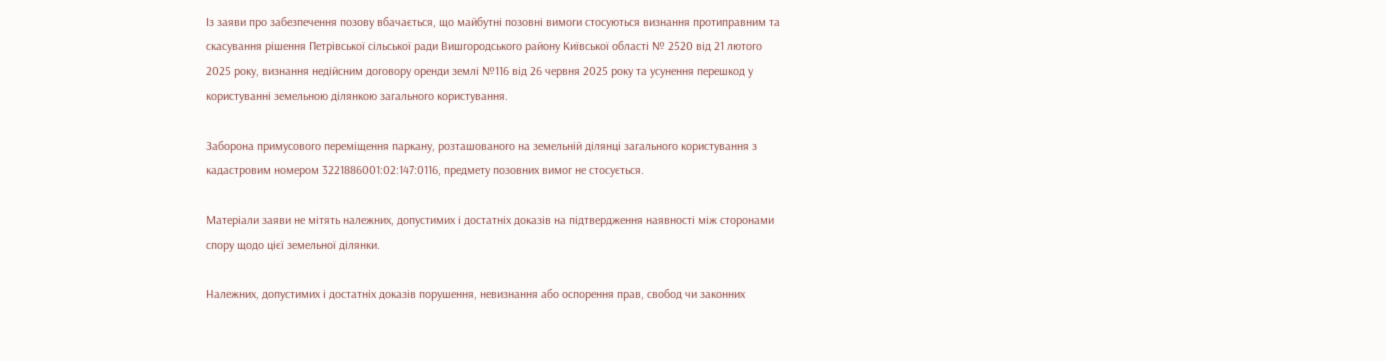Із заяви про забезпечення позову вбачається, що майбутні позовні вимоги стосуються визнання протиправним та скасування рішення Петрівської сільської ради Вишгородського району Київської області № 2520 від 21 лютого 2025 року, визнання недійсним договору оренди землі №116 від 26 червня 2025 року та усунення перешкод у користуванні земельною ділянкою загального користування.

Заборона примусового переміщення паркану, розташованого на земельній ділянці загального користування з кадастровим номером 3221886001:02:147:0116, предмету позовних вимог не стосується.

Матеріали заяви не мітять належних, допустимих і достатніх доказів на підтвердження наявності між сторонами спору щодо цієї земельної ділянки.

Належних, допустимих і достатніх доказів порушення, невизнання або оспорення прав, свобод чи законних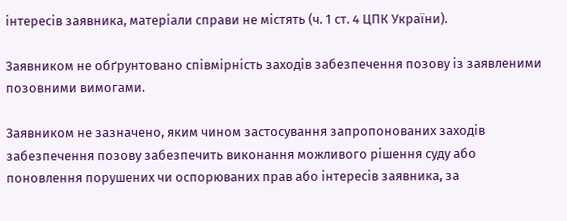інтересів заявника, матеріали справи не містять (ч. 1 ст. 4 ЦПК України).

Заявником не обґрунтовано співмірність заходів забезпечення позову із заявленими позовними вимогами.

Заявником не зазначено, яким чином застосування запропонованих заходів забезпечення позову забезпечить виконання можливого рішення суду або поновлення порушених чи оспорюваних прав або інтересів заявника, за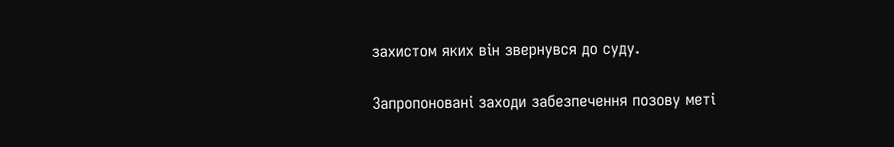захистом яких він звернувся до суду.

Запропоновані заходи забезпечення позову меті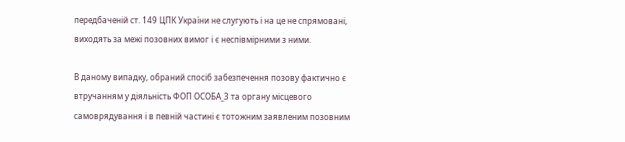передбаченій ст. 149 ЦПК України не слугують і на це не спрямовані, виходять за межі позовних вимог і є неспівмірними з ними.

В даному випадку, обраний спосіб забезпечення позову фактично є втручанням у діяльність ФОП ОСОБА_3 та органу місцевого самоврядування і в певній частині є тотожним заявленим позовним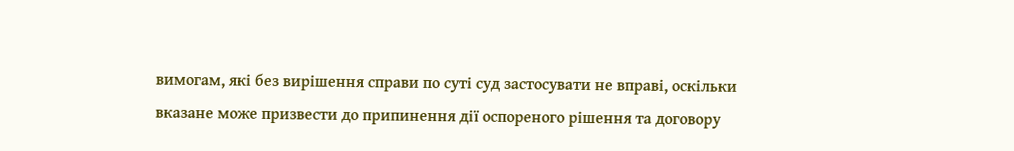вимогам, які без вирішення справи по суті суд застосувати не вправі, оскільки вказане може призвести до припинення дії оспореного рішення та договору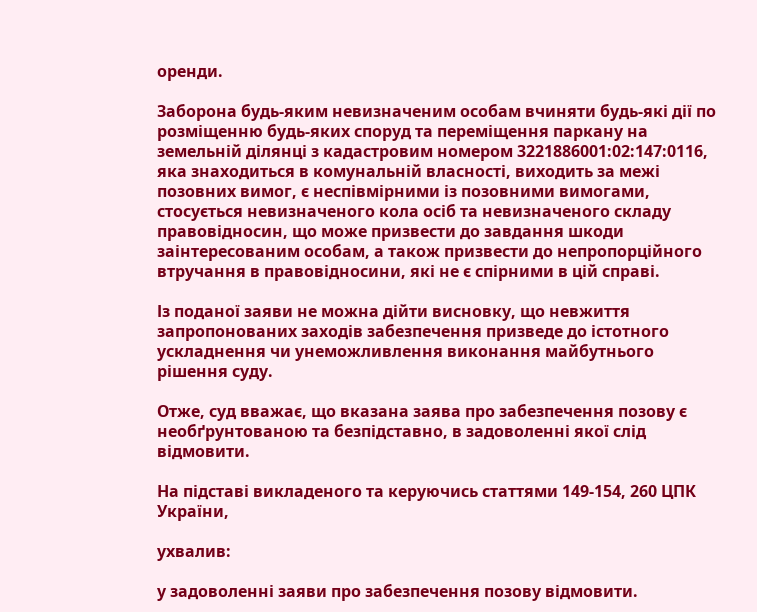оренди.

Заборона будь-яким невизначеним особам вчиняти будь-які дії по розміщенню будь-яких споруд та переміщення паркану на земельній ділянці з кадастровим номером 3221886001:02:147:0116, яка знаходиться в комунальній власності, виходить за межі позовних вимог, є неспівмірними із позовними вимогами, стосується невизначеного кола осіб та невизначеного складу правовідносин, що може призвести до завдання шкоди заінтересованим особам, а також призвести до непропорційного втручання в правовідносини, які не є спірними в цій справі.

Із поданої заяви не можна дійти висновку, що невжиття запропонованих заходів забезпечення призведе до істотного ускладнення чи унеможливлення виконання майбутнього рішення суду.

Отже, суд вважає, що вказана заява про забезпечення позову є необґрунтованою та безпідставно, в задоволенні якої слід відмовити.

На підставі викладеного та керуючись статтями 149-154, 260 ЦПК України,

ухвалив:

у задоволенні заяви про забезпечення позову відмовити.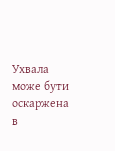Ухвала може бути оскаржена в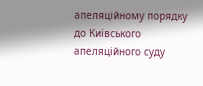апеляційному порядку до Київського апеляційного суду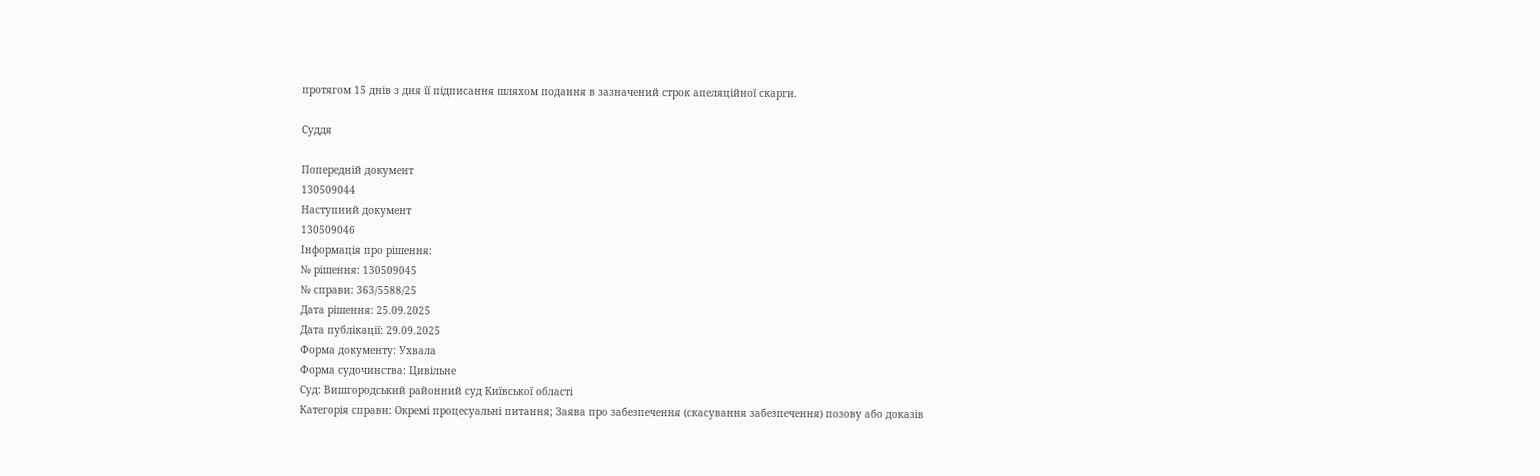протягом 15 днів з дня її підписання шляхом подання в зазначений строк апеляційної скарги.

Суддя

Попередній документ
130509044
Наступний документ
130509046
Інформація про рішення:
№ рішення: 130509045
№ справи: 363/5588/25
Дата рішення: 25.09.2025
Дата публікації: 29.09.2025
Форма документу: Ухвала
Форма судочинства: Цивільне
Суд: Вишгородський районний суд Київської області
Категорія справи: Окремі процесуальні питання; Заява про забезпечення (скасування забезпечення) позову або доказів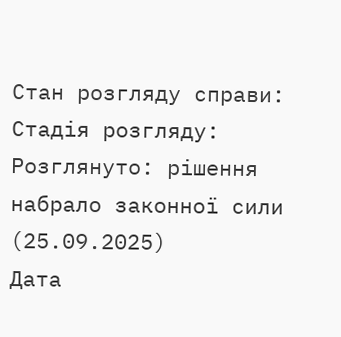Стан розгляду справи:
Стадія розгляду: Розглянуто: рішення набрало законної сили (25.09.2025)
Дата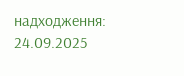надходження: 24.09.2025